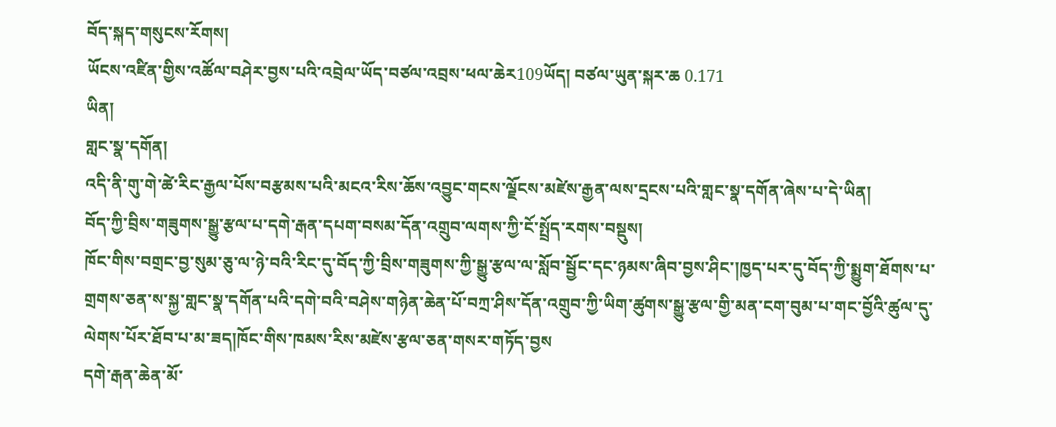བོད་སྐད་གསུངས་རོགས།
ཡོངས་འཛིན་གྱིས་འཚོལ་བཤེར་བྱས་པའི་འབྲེལ་ཡོད་བཙལ་འབྲས་ཕལ་ཆེར109ཡོད། བཙལ་ཡུན་སྐར་ཆ 0.171
ཡིན།
གླང་སྣ་དགོན།
འདི་ནི་གུ་གེ་ཚེ་རིང་རྒྱལ་པོས་བརྩམས་པའི་མངའ་རིས་ཆོས་འབྱུང་གངས་ལྗོངས་མཛེས་རྒྱན་ལས་དྲངས་པའི་གླང་སྣ་དགོན་ཞེས་པ་དེ་ཡིན།
བོད་ཀྱི་བྲིས་གཟུགས་སྒྱུ་རྩལ་པ་དགེ་རྒན་དཔག་བསམ་དོན་འགྲུབ་ལགས་ཀྱི་ངོ་སྤྲོད་རགས་བསྡུས།
ཁོང་གིས་བགྲང་བྱ་སུམ་ཅུ་ལ་ཉེ་བའི་རིང་དུ་བོད་ཀྱི་བྲིས་གཟུགས་ཀྱི་སྒྱུ་རྩལ་ལ་སློབ་སྦྱོང་དང་ཉམས་ཞིབ་བྱས་ཤིང་།ཁྱད་པར་དུ་བོད་ཀྱི་སྨྱུག་ཐོགས་པ་གྲགས་ཅན་ས་སྐྱ་གླང་སྣ་དགོན་པའི་དགེ་བའི་བཤེས་གཉེན་ཆེན་པོ་བཀྲ་ཤིས་དོན་འགྲུབ་ཀྱི་ཡིག་ཚུགས་སྒྱུ་རྩལ་གྱི་མན་ངག་བུམ་པ་གང་བྱོའི་ཚུལ་དུ་ལེགས་པོར་ཐོབ་པ་མ་ཟད།ཁོང་གིས་ཁམས་རིས་མཛེས་རྩལ་ཅན་གསར་གཏོད་བྱས
དགེ་རྒན་ཆེན་མོ་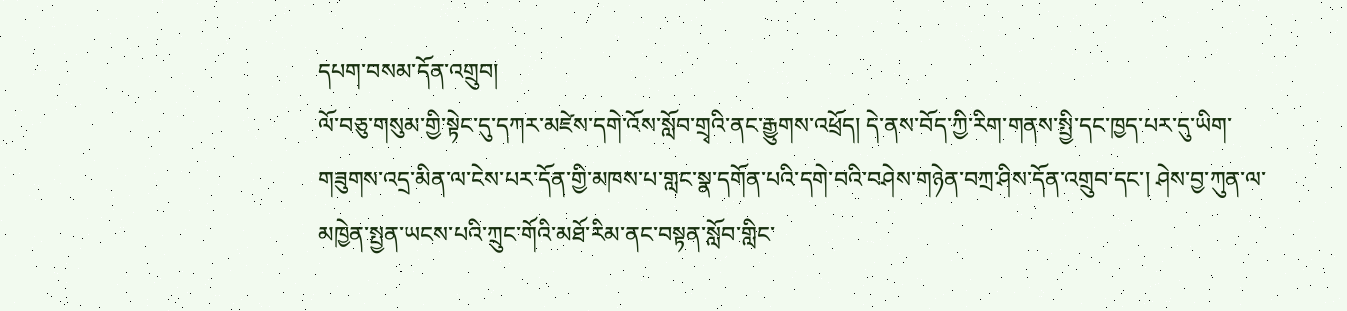དཔག་བསམ་དོན་འགྲུབ།
ལོ་བཅུ་གསུམ་གྱི་སྟེང་དུ་དཀར་མཛེས་དགེ་འོས་སློབ་གྲྭའི་ནང་རྒྱུགས་འཕྲོད། དེ་ནས་བོད་ཀྱི་རིག་གནས་སྤྱི་དང་ཁྱད་པར་དུ་ཡིག་གཟུགས་འདྲ་མིན་ལ་ངེས་པར་དོན་གྱི་མཁས་པ་གླང་སྣ་དགོན་པའི་དགེ་བའི་བཤེས་གཉེན་བཀྲ་ཤིས་དོན་འགྲུབ་དང་། ཤེས་བྱ་ཀུན་ལ་མཁྱེན་སྤྱན་ཡངས་པའི་ཀྲུང་གོའི་མཐོ་རིམ་ནང་བསྟན་སློབ་གླིང་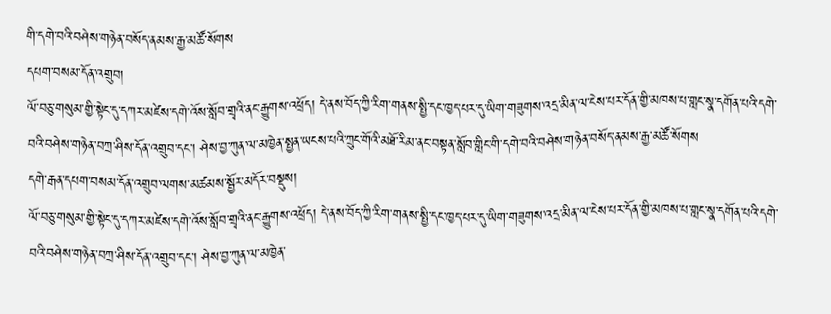གི་དགེ་བའི་བཤེས་གཉེན་བསོད་ནམས་རྒྱ་མཚོ་སོགས
དཔག་བསམ་དོན་འགྲུབ།
ལོ་བཅུ་གསུམ་གྱི་སྟེང་དུ་དཀར་མཛེས་དགེ་འོས་སློབ་གྲྭའི་ནང་རྒྱུགས་འཕྲོད། དེ་ནས་བོད་ཀྱི་རིག་གནས་སྤྱི་དང་ཁྱད་པར་དུ་ཡིག་གཟུགས་འདྲ་མིན་ལ་ངེས་པར་དོན་གྱི་མཁས་པ་གླང་སྣ་དགོན་པའི་དགེ་བའི་བཤེས་གཉེན་བཀྲ་ཤིས་དོན་འགྲུབ་དང་། ཤེས་བྱ་ཀུན་ལ་མཁྱེན་སྤྱན་ཡངས་པའི་ཀྲུང་གོའི་མཐོ་རིམ་ནང་བསྟན་སློབ་གླིང་གི་དགེ་བའི་བཤེས་གཉེན་བསོད་ནམས་རྒྱ་མཚོ་སོགས
དགེ་རྒན་དཔག་བསམ་དོན་འགྲུབ་ལགས་མཚམས་སྦྱོར་མདོར་བསྡུས།
ལོ་བཅུ་གསུམ་གྱི་སྟེང་དུ་དཀར་མཛེས་དགེ་འོས་སློབ་གྲྭའི་ནང་རྒྱུགས་འཕྲོད། དེ་ནས་བོད་ཀྱི་རིག་གནས་སྤྱི་དང་ཁྱད་པར་དུ་ཡིག་གཟུགས་འདྲ་མིན་ལ་ངེས་པར་དོན་གྱི་མཁས་པ་གླང་སྣ་དགོན་པའི་དགེ་བའི་བཤེས་གཉེན་བཀྲ་ཤིས་དོན་འགྲུབ་དང་། ཤེས་བྱ་ཀུན་ལ་མཁྱེན་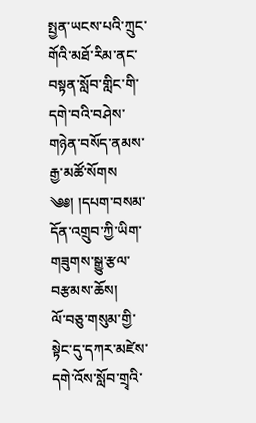སྤྱན་ཡངས་པའི་ཀྲུང་གོའི་མཐོ་རིམ་ནང་བསྟན་སློབ་གླིང་གི་དགེ་བའི་བཤེས་གཉེན་བསོད་ནམས་རྒྱ་མཚོ་སོགས
༄༅། །དཔག་བསམ་དོན་འགྲུབ་ཀྱི་ཡིག་གཟུགས་སྒྱུ་རྩལ་བརྩམས་ཆོས།
ལོ་བཅུ་གསུམ་གྱི་སྟེང་དུ་དཀར་མཛེས་དགེ་འོས་སློབ་གྲྭའི་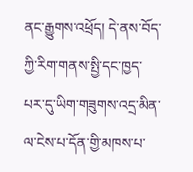ནང་རྒྱུགས་འཕྲོད། དེ་ནས་བོད་ཀྱི་རིག་གནས་སྤྱི་དང་ཁྱད་པར་དུ་ཡིག་གཟུགས་འདྲ་མིན་ལ་ངེས་པ་དོན་གྱི་མཁས་པ་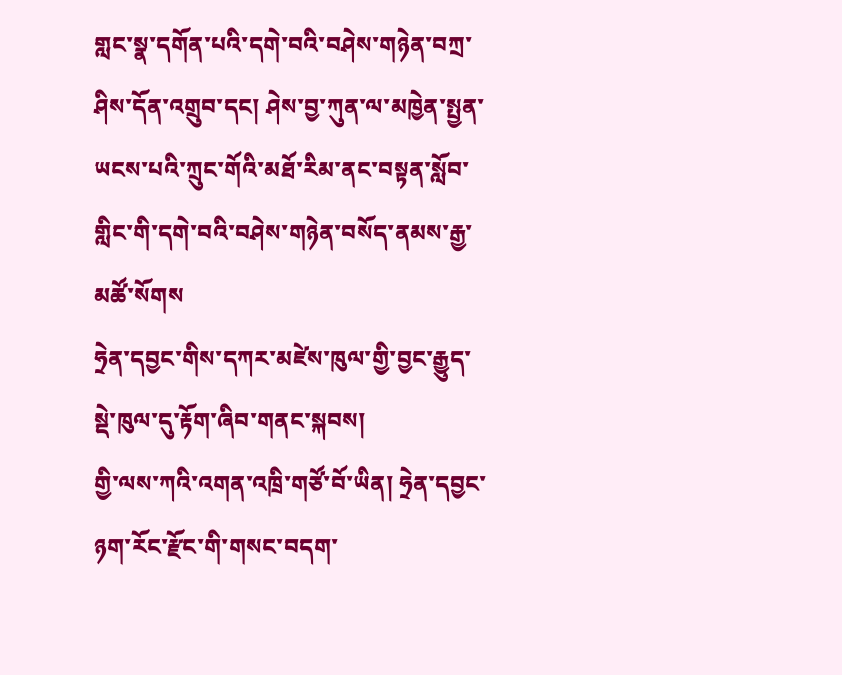གླང་སྣ་དགོན་པའི་དགེ་བའི་བཤེས་གཉེན་བཀྲ་ཤིས་དོན་འགྲུབ་དང། ཤེས་བྱ་ཀུན་ལ་མཁྱེན་སྤྱན་ཡངས་པའི་ཀྲུང་གོའི་མཐོ་རིམ་ནང་བསྟན་སློབ་གླིང་གི་དགེ་བའི་བཤེས་གཉེན་བསོད་ནམས་རྒྱ་མཚོ་སོགས
ཧྲེན་དབྱང་གིས་དཀར་མཛེས་ཁུལ་གྱི་བྱང་རྒྱུད་སྡེ་ཁུལ་དུ་རྟོག་ཞིབ་གནང་སྐབས།
གྱི་ལས་ཀའི་འགན་འཁྲི་གཙོ་བོ་ཡིན། ཧྲེན་དབྱང་ཉག་རོང་རྫོང་གི་གསང་བདག་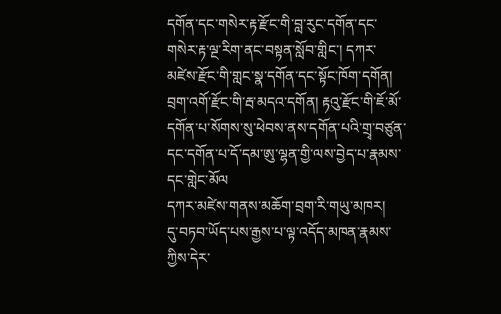དགོན་དང་གསེར་རྟ་རྫོང་གི་བླ་རུང་དགོན་དང་གསེར་རྟ་ལྔ་རིག་ནང་བསྟན་སློབ་གླིང་། དཀར་མཛེས་རྫོང་གི་གླང་སྣ་དགོན་དང་སྟོང་ཁོག་དགོན། བྲག་འགོ་རྫོང་གི་རྦ་མདའ་དགོན། རྟའུ་རྫོང་གི་ཇོ་མོ་དགོན་པ་སོགས་སུ་ཕེབས་ནས་དགོན་པའི་གྲྭ་བཙུན་དང་དགོན་པ་དོ་དམ་ཨུ་ལྷན་གྱི་ལས་བྱེད་པ་རྣམས་དང་གླེང་མོལ
དཀར་མཛེས་གནས་མཆོག་བྲག་རི་གཡུ་མཁར།
དུ་བཏབ་ཡོད་པས་རྒྱས་པ་ལྟ་འདོད་མཁན་རྣམས་ཀྱིས་དེར་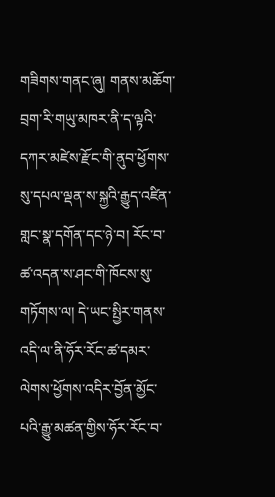གཟིགས་གནང་ཞུ། གནས་མཆོག་བྲག་རི་གཡུ་མཁར་ནི་ད་ལྟའི་དཀར་མཛེས་རྫོང་གི་ནུབ་ཕྱོགས་སུ་དཔལ་ལྡན་ས་སྐྱའི་རྒྱུད་འཛིན་གླང་སྣ་དགོན་དང་ཉེ་བ། རོང་བ་ཚ་འདན་ས་ཤང་གི་ཁོངས་སུ་གཏོགས་ལ། དེ་ཡང་སྤྱིར་གནས་འདི་ལ་ནི་ཧོར་རོང་ཚ་དམར་ལེགས་ཕྱོགས་འདིར་བྱོན་མྱོང་པའི་རྒྱུ་མཚན་གྱིས་ཧོར་རོང་བ་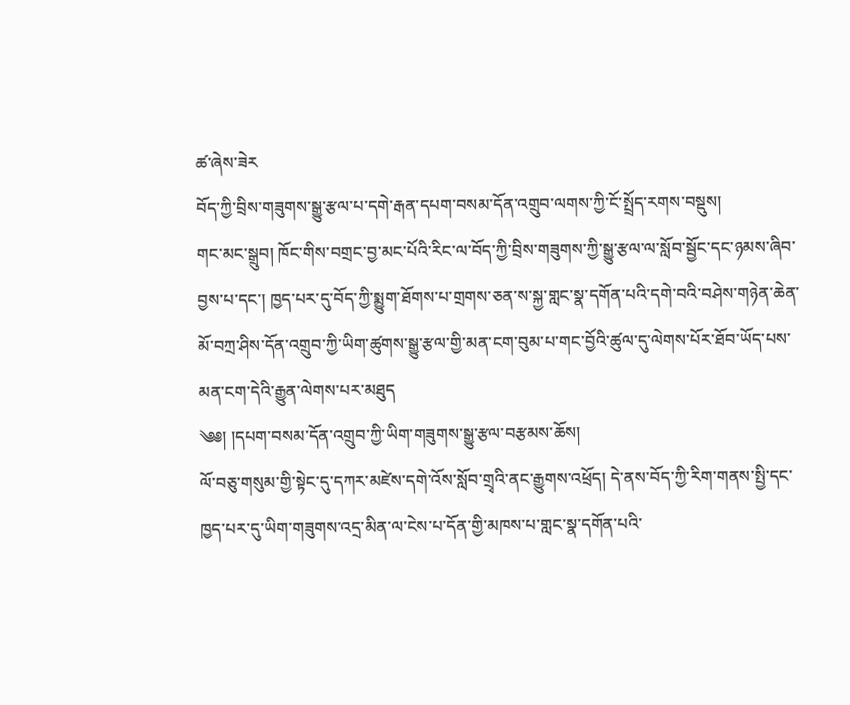ཚ་ཞེས་ཟེར
བོད་ཀྱི་བྲིས་གཟུགས་སྒྱུ་རྩལ་པ་དགེ་རྒན་དཔག་བསམ་དོན་འགྲུབ་ལགས་ཀྱི་ངོ་སྤྲོད་རགས་བསྡུས།
གང་མང་སྒྲུབ། ཁོང་གིས་བགྲང་བྱ་མང་པོའི་རིང་ལ་བོད་ཀྱི་བྲིས་གཟུགས་ཀྱི་སྒྱུ་རྩལ་ལ་སློབ་སྦྱོང་དང་ཉམས་ཞིབ་བྱས་པ་དང་། ཁྱད་པར་དུ་བོད་ཀྱི་སྨྱུག་ཐོགས་པ་གྲགས་ཅན་ས་སྐྱ་གླང་སྣ་དགོན་པའི་དགེ་བའི་བཤེས་གཉེན་ཆེན་མོ་བཀྲ་ཤིས་དོན་འགྲུབ་ཀྱི་ཡིག་ཚུགས་སྒྱུ་རྩལ་གྱི་མན་ངག་བུམ་པ་གང་བྱོའི་ཚུལ་དུ་ལེགས་པོར་ཐོབ་ཡོད་པས་མན་ངག་དེའི་རྒྱུན་ལེགས་པར་མཐུད
༄༅། །དཔག་བསམ་དོན་འགྲུབ་ཀྱི་ཡིག་གཟུགས་སྒྱུ་རྩལ་བརྩམས་ཆོས།
ལོ་བཅུ་གསུམ་གྱི་སྟེང་དུ་དཀར་མཛེས་དགེ་འོས་སློབ་གྲྭའི་ནང་རྒྱུགས་འཕྲོད། དེ་ནས་བོད་ཀྱི་རིག་གནས་སྤྱི་དང་ཁྱད་པར་དུ་ཡིག་གཟུགས་འདྲ་མིན་ལ་ངེས་པ་དོན་གྱི་མཁས་པ་གླང་སྣ་དགོན་པའི་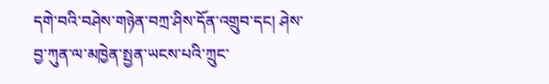དགེ་བའི་བཤེས་གཉེན་བཀྲ་ཤིས་དོན་འགྲུབ་དང། ཤེས་བྱ་ཀུན་ལ་མཁྱེན་སྤྱན་ཡངས་པའི་ཀྲུང་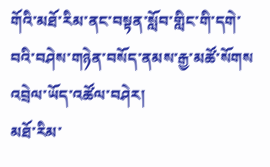གོའི་མཐོ་རིམ་ནང་བསྟན་སློབ་གླིང་གི་དགེ་བའི་བཤེས་གཉེན་བསོད་ནམས་རྒྱ་མཚོ་སོགས
འབྲེལ་ཡོད་འཚོལ་བཤེར།
མཐོ་རིམ་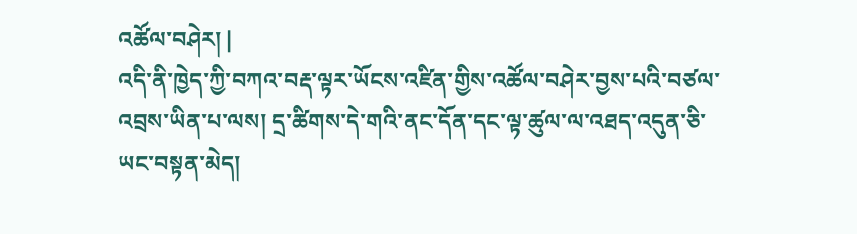འཚོལ་བཤེར། |
འདི་ནི་ཁྱེད་ཀྱི་བཀའ་བརྡ་ལྟར་ཡོངས་འཛིན་གྱིས་འཚོལ་བཤེར་བྱས་པའི་བཙལ་འབྲས་ཡིན་པ་ལས། དྲ་ཚིགས་དེ་གའི་ནང་དོན་དང་ལྟ་ཚུལ་ལ་འཐད་འདུན་ཅི་ཡང་བསྟན་མེད།